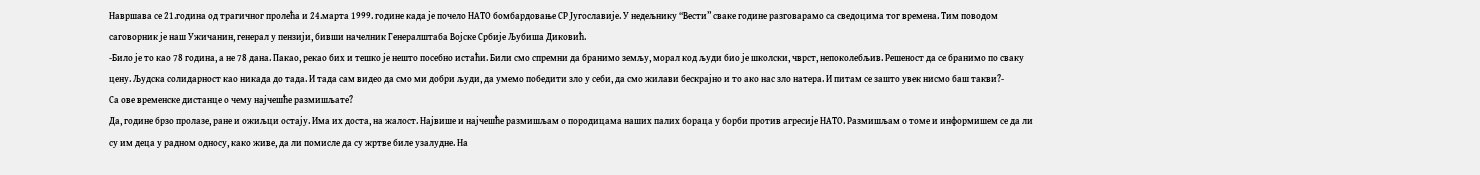Навршава се 21.година од трагичног пролећа и 24.марта 1999. године када је почело НАТО бомбардовање СР Југославије. У недељнику “Вести” сваке године разговарамо са сведоцима тог времена. Тим поводом саговорник је наш Ужичанин, генерал у пензији, бивши начелник Генералштаба Војске Србије Љубиша Диковић.
-Било је то као 78 година, а не 78 дана. Пакао, рекао бих и тешко је нешто посебно истаћи. Били смо спремни да бранимо земљу, морал код људи био је школски, чврст, непоколебљив. Решеност да се бранимо по сваку цену. Људска солидарност као никада до тада. И тада сам видео да смо ми добри људи, да умемо победити зло у себи, да смо жилави бескрајно и то ако нас зло натера. И питам се зашто увек нисмо баш такви?-
Са ове временске дистанце о чему најчешће размишљате?
Да, године брзо пролазе, ране и ожиљци остају. Има их доста, на жалост. Највише и најчешће размишљам о породицама наших палих бораца у борби против агресије НАТО. Размишљам о томе и информишем се да ли су им деца у радном односу, како живе, да ли помисле да су жртве биле узалудне. На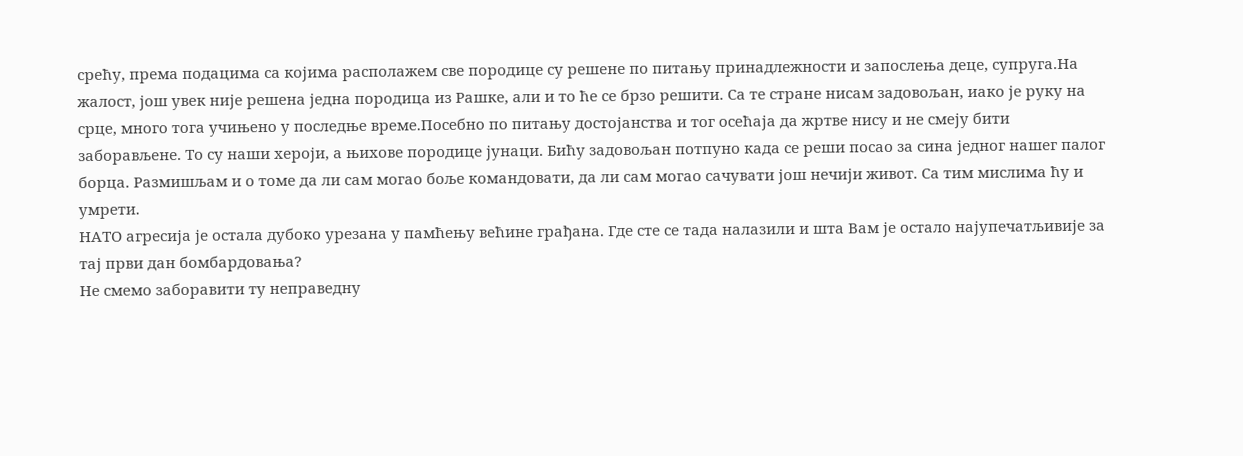срећу, према подацима са којима располажем све породице су решене по питању принадлежности и запослења деце, супруга.На жалост, још увек није решена једна породица из Рашке, али и то ће се брзо решити. Са те стране нисам задовољан, иако је руку на срце, много тога учињено у последње време.Посебно по питању достојанства и тог осећаја да жртве нису и не смеју бити заборављене. То су наши хероји, а њихове породице јунаци. Бићу задовољан потпуно када се реши посао за сина једног нашег палог борца. Размишљам и о томе да ли сам могао боље командовати, да ли сам могао сачувати још нечији живот. Са тим мислима ћу и умрети.
НАТО агресија је остала дубоко урезана у памћењу већине грађана. Где сте се тада налазили и шта Вам је остало најупечатљивије за тај први дан бомбардовања?
Не смемо заборавити ту неправедну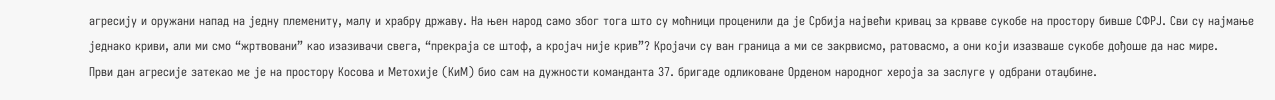агресију и оружани напад на једну племениту, малу и храбру државу. На њен народ само због тога што су моћници проценили да је Србија највећи кривац за крваве сукобе на простору бивше СФРЈ. Сви су најмање једнако криви, али ми смо “жртвовани” као изазивачи свега, “прекраја се штоф, а кројач није крив”? Кројачи су ван граница а ми се закрвисмо, ратовасмо, а они који изазваше сукобе дођоше да нас мире.
Први дан агресије затекао ме је на простору Косова и Метохије (КиМ) био сам на дужности команданта 37. бригаде одликоване Орденом народног хероја за заслуге у одбрани отаџбине.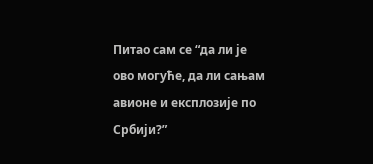Питао сам се “да ли је ово могуће, да ли сањам авионе и експлозије по Србији?”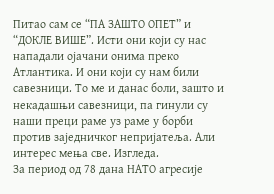Питао сам се “ПА ЗАШТО ОПЕТ” и “ДОКЛЕ ВИШЕ”. Исти они који су нас нападали ојачани онима преко Атлантика. И они који су нам били савезници. То ме и данас боли, зашто и некадашњи савезници, па гинули су наши преци раме уз раме у борби против заједничког непријатеља. Али интерес мења све. Изгледа.
За период од 78 дана НАТО агресије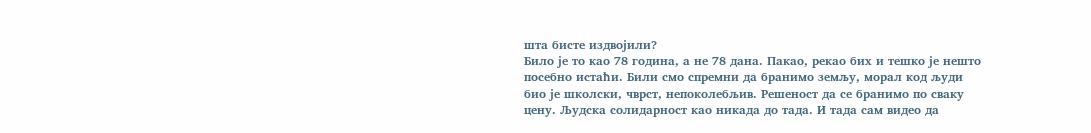шта бисте издвојили?
Било је то као 78 година, а не 78 дана. Пакао, рекао бих и тешко је нешто посебно истаћи. Били смо спремни да бранимо земљу, морал код људи био је школски, чврст, непоколебљив. Решеност да се бранимо по сваку цену. Људска солидарност као никада до тада. И тада сам видео да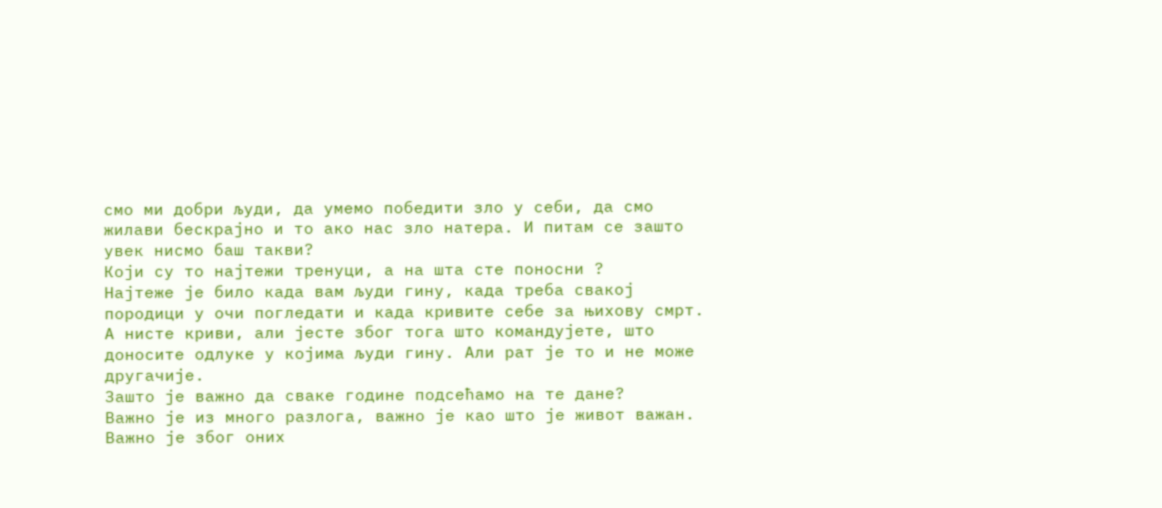смо ми добри људи, да умемо победити зло у себи, да смо жилави бескрајно и то ако нас зло натера. И питам се зашто увек нисмо баш такви?
Који су то најтежи тренуци, а на шта сте поносни ?
Најтеже је било када вам људи гину, када треба свакој породици у очи погледати и када кривите себе за њихову смрт. А нисте криви, али јесте због тога што командујете, што доносите одлуке у којима људи гину. Али рат је то и не може другачије.
Зашто је важно да сваке године подсећамо на те дане?
Важно је из много разлога, важно је као што је живот важан. Важно је због оних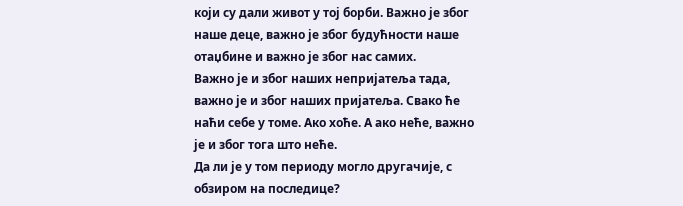који су дали живот у тој борби. Важно је због наше деце, важно је због будућности наше отаџбине и важно је због нас самих.
Важно је и због наших непријатеља тада, важно је и због наших пријатеља. Свако ће наћи себе у томе. Ако хоће. А ако неће, важно је и због тога што неће.
Да ли је у том периоду могло другачије, с обзиром на последице?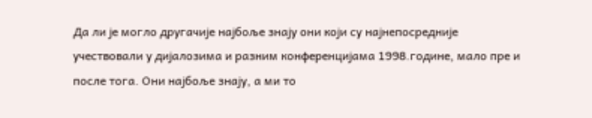Да ли је могло другачије најбоље знају они који су најнепосредније учествовали у дијалозима и разним конференцијама 1998.године, мало пре и после тога. Они најбоље знају, а ми то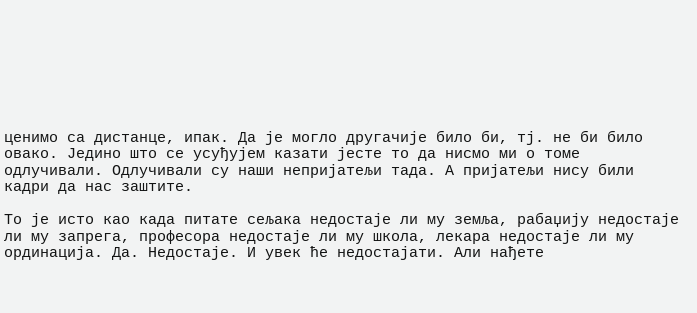ценимо са дистанце, ипак. Да је могло другачије било би, тј. не би било овако. Једино што се усуђујем казати јесте то да нисмо ми о томе одлучивали. Одлучивали су наши непријатељи тада. А пријатељи нису били кадри да нас заштите.

То је исто као када питате сељака недостаје ли му земља, рабаџију недостаје ли му запрега, професора недостаје ли му школа, лекара недостаје ли му ординација. Да. Недостаје. И увек ће недостајати. Али нађете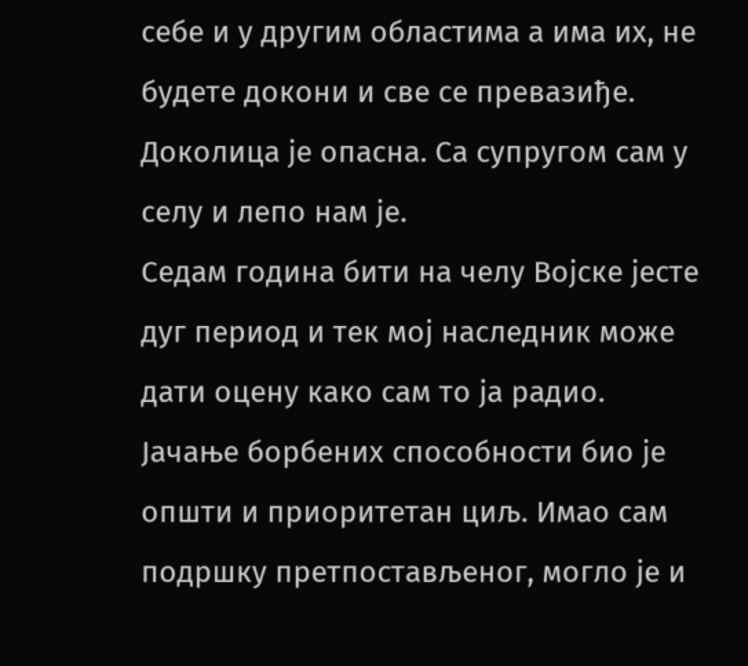себе и у другим областима а има их, не будете докони и све се превазиђе. Доколица је опасна. Са супругом сам у селу и лепо нам је.
Седам година бити на челу Војске јесте дуг период и тек мој наследник може дати оцену како сам то ја радио.
Јачање борбених способности био је општи и приоритетан циљ. Имао сам подршку претпостављеног, могло је и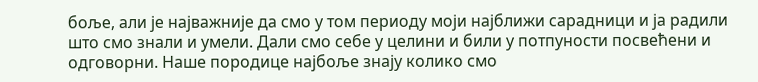боље, али је најважније да смо у том периоду моји најближи сарадници и ја радили што смо знали и умели. Дали смо себе у целини и били у потпуности посвећени и одговорни. Наше породице најбоље знају колико смо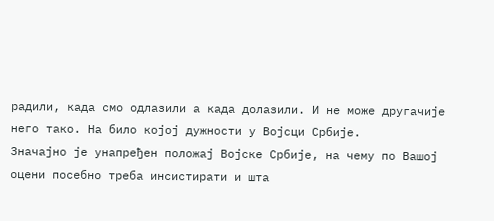радили, када смо одлазили а када долазили. И не може другачије него тако. На било којој дужности у Војсци Србије.
Значајно је унапређен положај Војске Србије, на чему по Вашој оцени посебно треба инсистирати и шта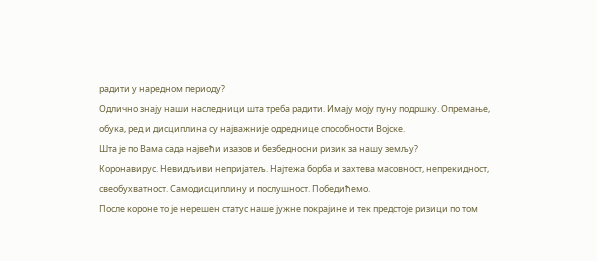радити у наредном периоду?
Одлично знају наши наследници шта треба радити. Имају моју пуну подршку. Опремање, обука, ред и дисциплина су најважније одреднице способности Војске.
Шта је по Вама сада највећи изазов и безбедносни ризик за нашу земљу?
Коронавирус. Невидљиви непријатељ. Најтежа борба и захтева масовност, непрекидност, свеобухватност. Самодисциплину и послушност. Победићемо.
После короне то је нерешен статус наше јужне покрајине и тек предстоје ризици по том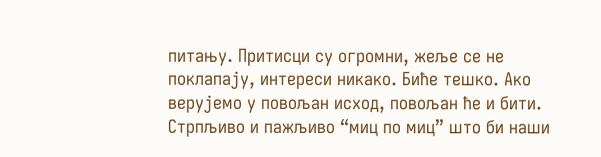питању. Притисци су огромни, жеље се не поклапају, интереси никако. Биће тешко. Ако верујемо у повољан исход, повољан ће и бити. Стрпљиво и пажљиво “миц по миц” што би наши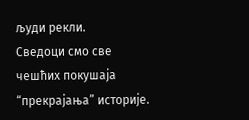људи рекли.
Сведоци смо све чешћих покушаја “прекрајања” историје.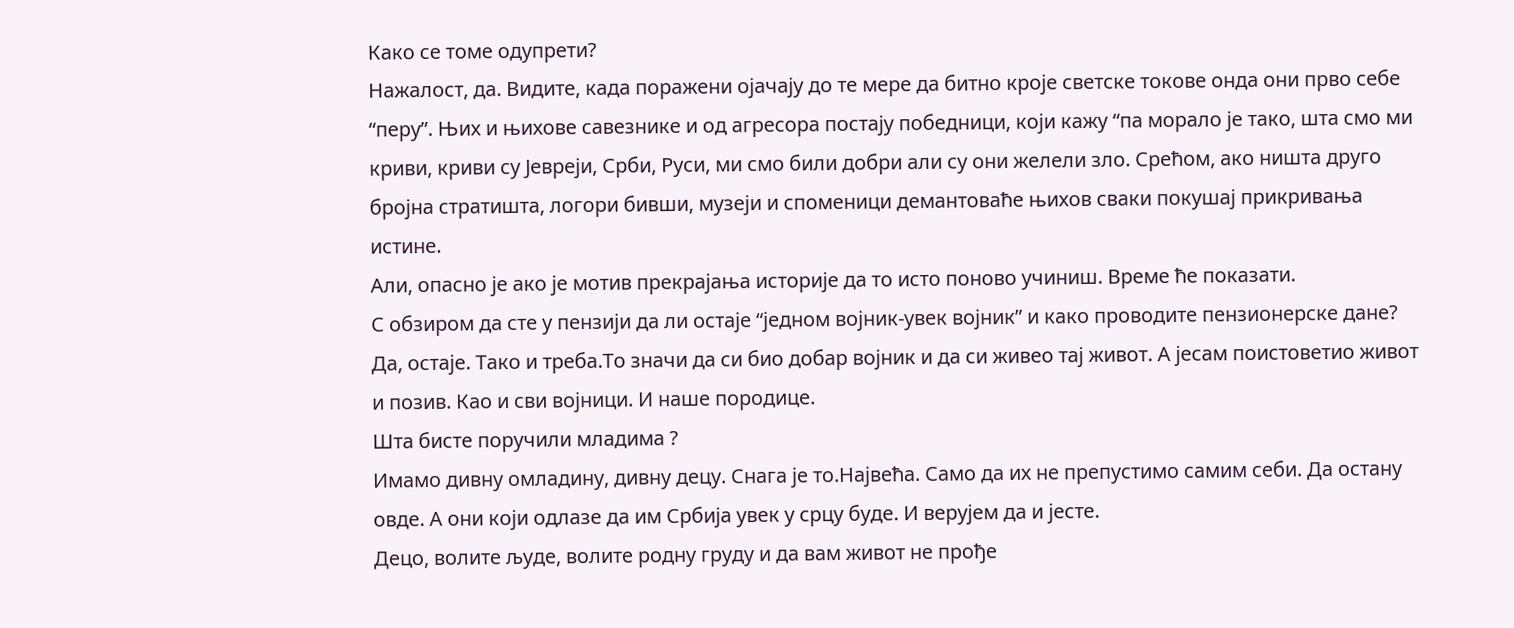Како се томе одупрети?
Нажалост, да. Видите, када поражени ојачају до те мере да битно кроје светске токове онда они прво себе “перу”. Њих и њихове савезнике и од агресора постају победници, који кажу “па морало је тако, шта смо ми криви, криви су Јевреји, Срби, Руси, ми смо били добри али су они желели зло. Срећом, ако ништа друго бројна стратишта, логори бивши, музеји и споменици демантоваће њихов сваки покушај прикривања истине.
Али, опасно је ако је мотив прекрајања историје да то исто поново учиниш. Време ће показати.
С обзиром да сте у пензији да ли остаје “једном војник-увек војник” и како проводите пензионерске дане?
Да, остаје. Тако и треба.То значи да си био добар војник и да си живео тај живот. А јесам поистоветио живот и позив. Као и сви војници. И наше породице.
Шта бисте поручили младима ?
Имамо дивну омладину, дивну децу. Снага је то.Највећа. Само да их не препустимо самим себи. Да остану овде. А они који одлазе да им Србија увек у срцу буде. И верујем да и јесте.
Децо, волите људе, волите родну груду и да вам живот не прође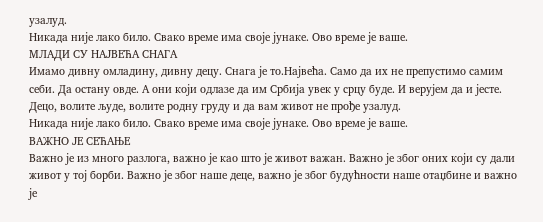узалуд.
Никада није лако било. Свако време има своје јунаке. Ово време је ваше.
МЛАДИ СУ НАЈВЕЋА СНАГА
Имамо дивну омладину, дивну децу. Снага је то.Највећа. Само да их не препустимо самим себи. Да остану овде. А они који одлазе да им Србија увек у срцу буде. И верујем да и јесте.
Децо, волите људе, волите родну груду и да вам живот не прође узалуд.
Никада није лако било. Свако време има своје јунаке. Ово време је ваше.
ВАЖНО ЈЕ СЕЋАЊЕ
Важно је из много разлога, важно је као што је живот важан. Важно је због оних који су дали живот у тој борби. Важно је због наше деце, важно је због будућности наше отаџбине и важно је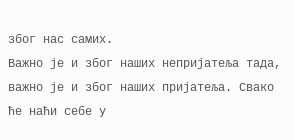због нас самих.
Важно је и због наших непријатеља тада, важно је и због наших пријатеља. Свако ће наћи себе у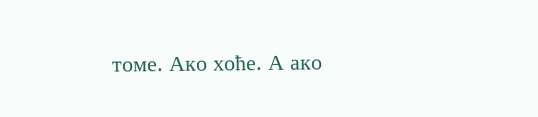томе. Ако хоће. А ако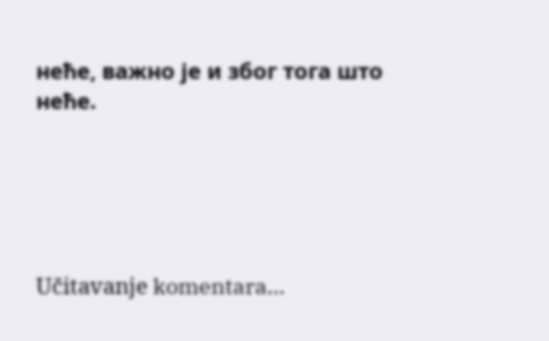неће, важно је и због тога што неће.





Učitavanje komentara...